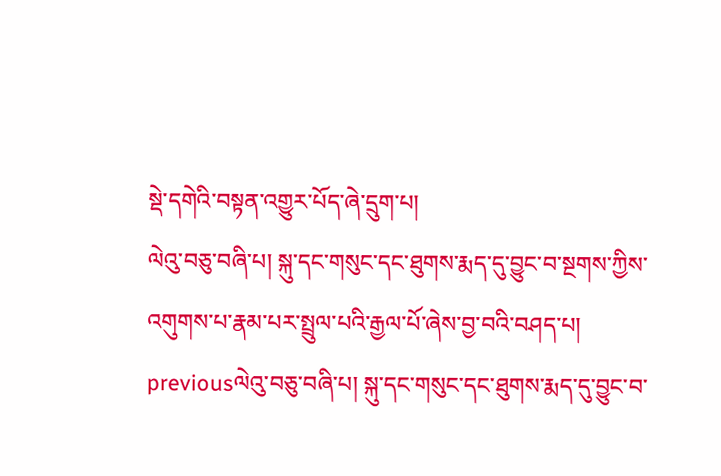སྡེ་དགེའི་བསྟན་འགྱུར་པོད་ཞེ་དྲུག་པ།
ལེའུ་བཅུ་བཞི་པ། སྐུ་དང་གསུང་དང་ཐུགས་རྨད་དུ་བྱུང་བ་སྔགས་ཀྱིས་འགུགས་པ་རྣམ་པར་སྤྲུལ་པའི་རྒྱལ་པོ་ཞེས་བྱ་བའི་བཤད་པ།
previousལེའུ་བཅུ་བཞི་པ། སྐུ་དང་གསུང་དང་ཐུགས་རྨད་དུ་བྱུང་བ་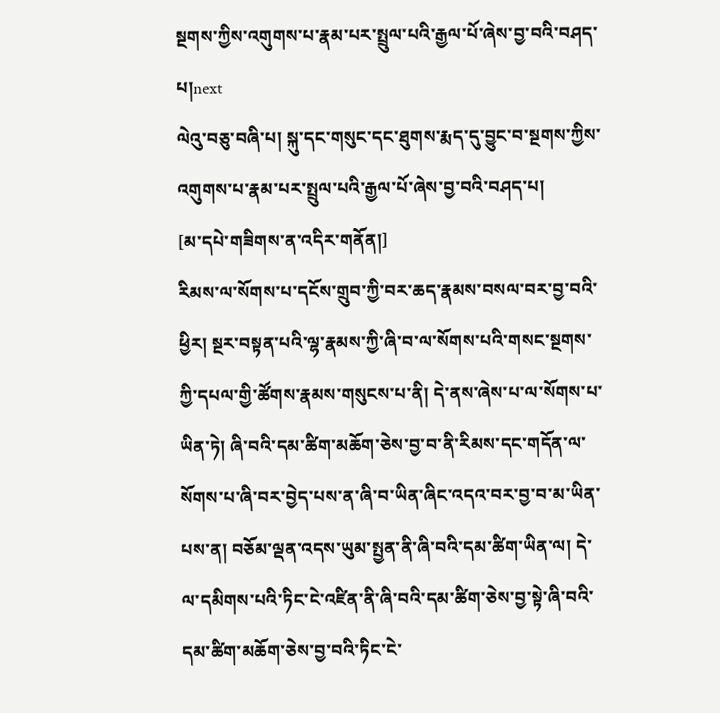སྔགས་ཀྱིས་འགུགས་པ་རྣམ་པར་སྤྲུལ་པའི་རྒྱལ་པོ་ཞེས་བྱ་བའི་བཤད་པ།next
ལེའུ་བཅུ་བཞི་པ། སྐུ་དང་གསུང་དང་ཐུགས་རྨད་དུ་བྱུང་བ་སྔགས་ཀྱིས་འགུགས་པ་རྣམ་པར་སྤྲུལ་པའི་རྒྱལ་པོ་ཞེས་བྱ་བའི་བཤད་པ།
[མ་དཔེ་གཟིགས་ན་འདིར་གནོན།]
རིམས་ལ་སོགས་པ་དངོས་གྲུབ་ཀྱི་བར་ཆད་རྣམས་བསལ་བར་བྱ་བའི་ཕྱིར། སྔར་བསྟན་པའི་ལྷ་རྣམས་ཀྱི་ཞི་བ་ལ་སོགས་པའི་གསང་སྔགས་ཀྱི་དཔལ་གྱི་ཚོགས་རྣམས་གསུངས་པ་ནི། དེ་ནས་ཞེས་པ་ལ་སོགས་པ་ཡིན་ཏེ། ཞི་བའི་དམ་ཚིག་མཆོག་ཅེས་བྱ་བ་ནི་རིམས་དང་གདོན་ལ་སོགས་པ་ཞི་བར་བྱེད་པས་ན་ཞི་བ་ཡིན་ཞིང་འདའ་བར་བྱ་བ་མ་ཡིན་པས་ན། བཅོམ་ལྡན་འདས་ཡུམ་སྤྱན་ནི་ཞི་བའི་དམ་ཚིག་ཡིན་ལ། དེ་ལ་དམིགས་པའི་ཏིང་ངེ་འཛིན་ནི་ཞི་བའི་དམ་ཚིག་ཅེས་བྱ་སྟེ་ཞི་བའི་དམ་ཚིག་མཆོག་ཅེས་བྱ་བའི་ཏིང་ངེ་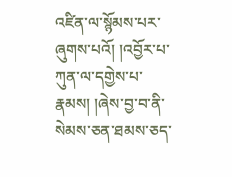འཛིན་ལ་སྙོམས་པར་ཞུགས་པའོ། །འབྱོར་པ་ཀུན་ལ་དགྱེས་པ་རྣམས། །ཞེས་བྱ་བ་ནི་སེམས་ཅན་ཐམས་ཅད་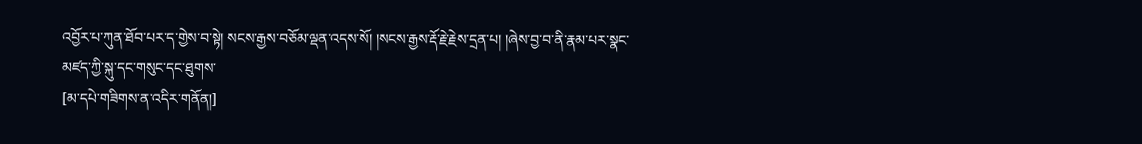འབྱོར་པ་ཀུན་ཐོབ་པར་ད་གྱེས་བ་སྟེ། སངས་རྒྱས་བཅོམ་ལྡན་འདས་སོ། །སངས་རྒྱས་རྡོ་རྗེ་རྗེས་དྲན་པ། །ཞེས་བྱ་བ་ནི་རྣམ་པར་སྣང་མཛད་ཀྱི་སྐུ་དང་གསུང་དང་ཐུགས་
[མ་དཔེ་གཟིགས་ན་འདིར་གནོན།]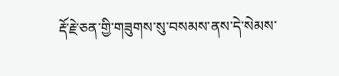རྡོ་རྗེ་ཅན་གྱི་གཟུགས་སུ་བསམས་ནས་དེ་སེམས་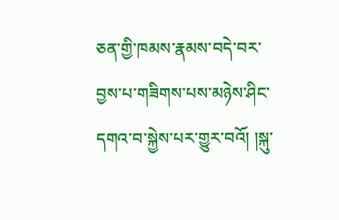ཅན་གྱི་ཁམས་རྣམས་བདེ་བར་བྱས་པ་གཟིགས་པས་མཉེས་ཤིང་དགའ་བ་སྐྱེས་པར་གྱུར་བའོ། །སྐུ་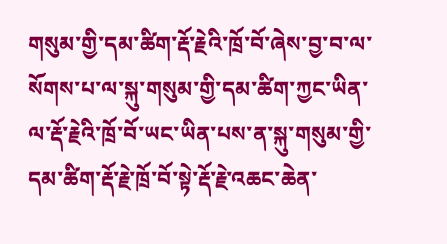གསུམ་གྱི་དམ་ཚིག་རྡོ་རྗེའི་ཁྲོ་བོ་ཞེས་བྱ་བ་ལ་སོགས་པ་ལ་སྐུ་གསུམ་གྱི་དམ་ཚིག་ཀྱང་ཡིན་ལ་རྡོ་རྗེའི་ཁྲོ་བོ་ཡང་ཡིན་པས་ན་སྐུ་གསུམ་གྱི་དམ་ཚིག་རྡོ་རྗེ་ཁྲོ་བོ་སྟེ་རྡོ་རྗེ་འཆང་ཆེན་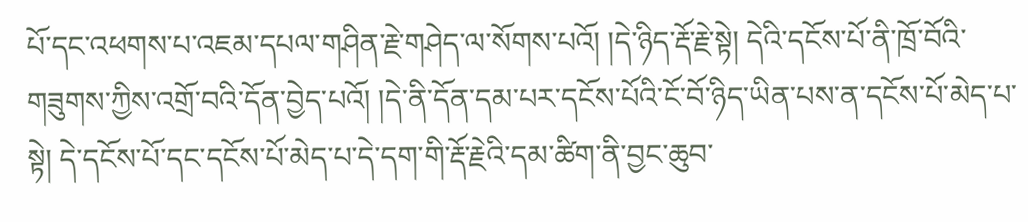པོ་དང་འཕགས་པ་འཇམ་དཔལ་གཤིན་རྗེ་གཤེད་ལ་སོགས་པའོ། །དེ་ཉིད་རྡོ་རྗེ་སྟེ། དེའི་དངོས་པོ་ནི་ཁྲོ་བོའི་གཟུགས་ཀྱིས་འགྲོ་བའི་དོན་བྱེད་པའོ། །དེ་ནི་དོན་དམ་པར་དངོས་པོའི་ངོ་བོ་ཉིད་ཡིན་པས་ན་དངོས་པོ་མེད་པ་སྟེ། དེ་དངོས་པོ་དང་དངོས་པོ་མེད་པ་དེ་དག་གི་རྡོ་རྗེའི་དམ་ཚིག་ནི་བྱང་ཆུབ་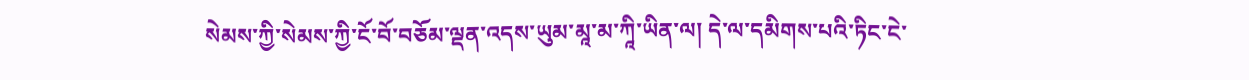སེམས་ཀྱི་སེམས་ཀྱི་ངོ་བོ་བཅོམ་ལྡན་འདས་ཡུམ་མཱ་མ་ཀཱི་ཡིན་ལ། དེ་ལ་དམིགས་པའི་ཏིང་ངེ་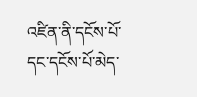འཛིན་ནི་དངོས་པོ་དང་དངོས་པོ་མེད་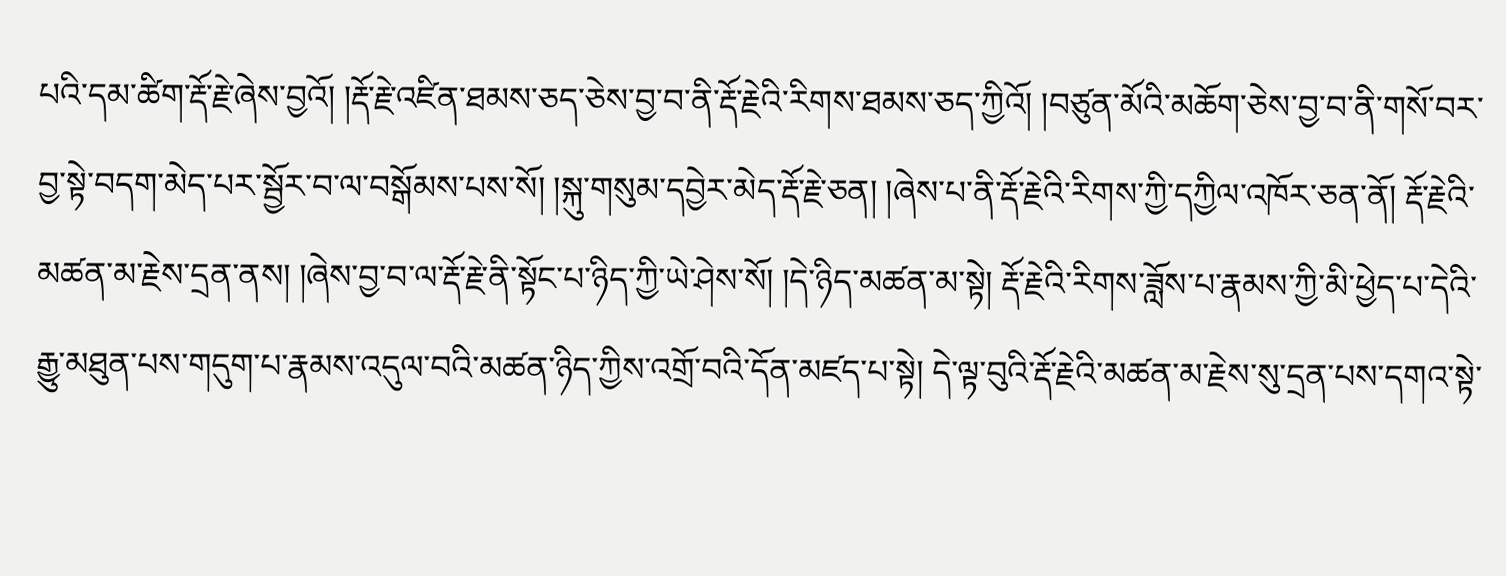པའི་དམ་ཚིག་རྡོ་རྗེ་ཞེས་བྱའོ། །རྡོ་རྗེ་འཛིན་ཐམས་ཅད་ཅེས་བྱ་བ་ནི་རྡོ་རྗེའི་རིགས་ཐམས་ཅད་ཀྱིའོ། །བཙུན་མོའི་མཆོག་ཅེས་བྱ་བ་ནི་གསོ་བར་བྱ་སྟེ་བདག་མེད་པར་སྦྱོར་བ་ལ་བསྒོམས་པས་སོ། །སྐུ་གསུམ་དབྱེར་མེད་རྡོ་རྗེ་ཅན། །ཞེས་པ་ནི་རྡོ་རྗེའི་རིགས་ཀྱི་དཀྱིལ་འཁོར་ཅན་ནོ། རྡོ་རྗེའི་མཚན་མ་རྗེས་དྲན་ནས། །ཞེས་བྱ་བ་ལ་རྡོ་རྗེ་ནི་སྟོང་པ་ཉིད་ཀྱི་ཡེ་ཤེས་སོ། །དེ་ཉིད་མཚན་མ་སྟེ། རྡོ་རྗེའི་རིགས་ཟློས་པ་རྣམས་ཀྱི་མི་ཕྱེད་པ་དེའི་རྒྱུ་མཐུན་པས་གདུག་པ་རྣམས་འདུལ་བའི་མཚན་ཉིད་ཀྱིས་འགྲོ་བའི་དོན་མཛད་པ་སྟེ། དེ་ལྟ་བུའི་རྡོ་རྗེའི་མཚན་མ་རྗེས་སུ་དྲན་པས་དགའ་སྟེ་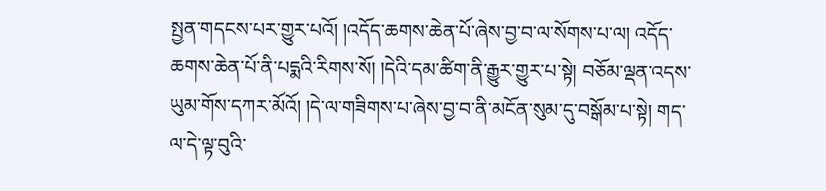སྤྱན་གདངས་པར་གྱུར་པའོ། །འདོད་ཆགས་ཆེན་པོ་ཞེས་བྱ་བ་ལ་སོགས་པ་ལ། འདོད་ཆགས་ཆེན་པོ་ནི་པདྨའི་རིགས་སོ། །དེའི་དམ་ཚིག་ནི་རྒྱུར་གྱུར་པ་སྟེ། བཅོམ་ལྡན་འདས་ཡུམ་གོས་དཀར་མོའོ། །དེ་ལ་གཟིགས་པ་ཞེས་བྱ་བ་ནི་མངོན་སུམ་དུ་བསྒོམ་པ་སྟེ། གད་ལ་དེ་ལྟ་བུའི་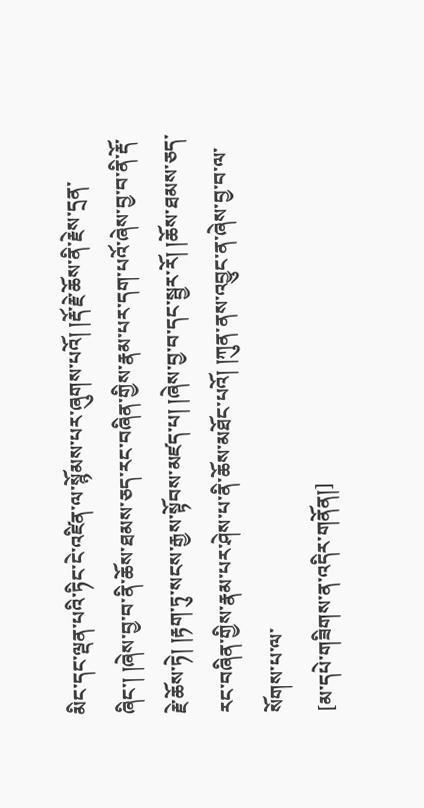མིང་དང་ལྡན་པའི་ཏིང་ངེ་འཛིན་ལ་སྙོམས་པར་ཞུགས་པའོ། །རྡོ་རྗེ་ཆོས་ནི་རྗེས་དྲན་ཞིང་། །ཞེས་བྱ་བ་ནི་ཆོས་ཐམས་ཅད་རང་བཞིན་གྱིས་རྣམ་པར་དག་པའོ་ཞེས་བྱ་བ་ནི་རྡོ་རྗེ་ཆོས་ཏེ། །རྟག་ཏུ་སངས་རྒྱས་སྟོབས་མཛད་པ། །ཞེས་བྱ་བ་དང་སྦྱར་རོ། །ཆོས་ཐམས་ཅད་རང་བཞིན་གྱིས་རྣམ་པར་ཤེས་པ་ནི་ཆོས་མཐོང་པའོ། །ཀུན་ནས་འབྱུང་ན་ཞེས་བྱ་བ་ལ་སོགས་པ་ལ་
[མ་དཔེ་གཟིགས་ན་འདིར་གནོན།]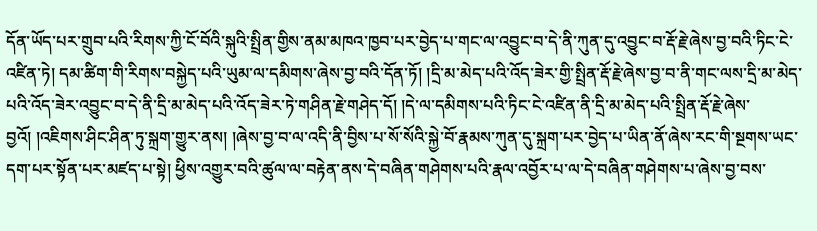དོན་ཡོད་པར་གྲུབ་པའི་རིགས་ཀྱི་ངོ་བོའི་སྐུའི་སྤྲིན་གྱིས་ནམ་མཁའ་ཁྱབ་པར་བྱེད་པ་གང་ལ་འབྱུང་བ་དེ་ནི་ཀུན་དུ་འབྱུང་བ་རྡོ་རྗེ་ཞེས་བྱ་བའི་ཏིང་ངེ་འཛིན་ཏེ། དམ་ཚིག་གི་རིགས་བསྐྱེད་པའི་ཡུམ་ལ་དམིགས་ཞེས་བྱ་བའི་དོན་ཏོ། །དྲི་མ་མེད་པའི་འོད་ཟེར་གྱི་སྤྲིན་རྡོ་རྗེ་ཞེས་བྱ་བ་ནི་གང་ལས་དྲི་མ་མེད་པའི་འོད་ཟེར་འབྱུང་བ་དེ་ནི་དྲི་མ་མེད་པའི་འོད་ཟེར་ཏེ་གཤིན་རྗེ་གཤེད་དོ། །དེ་ལ་དམིགས་པའི་ཏིང་ངེ་འཛིན་ནི་དྲི་མ་མེད་པའི་སྤྲིན་རྡོ་རྗེ་ཞེས་བྱའོ། །འཇིགས་ཤིང་ཤིན་ཏུ་སྐྲག་གྱུར་ནས། །ཞེས་བྱ་བ་ལ་འདི་ནི་བྱིས་པ་སོ་སོའི་སྐྱེ་བོ་རྣམས་ཀུན་དུ་སྐྲག་པར་བྱེད་པ་ཡིན་ནོ་ཞེས་རང་གི་སྔགས་ཡང་དག་པར་སྟོན་པར་མཛད་པ་སྟེ། ཕྱིས་འགྱུར་བའི་ཚུལ་ལ་བརྟེན་ནས་དེ་བཞིན་གཤེགས་པའི་རྣལ་འབྱོར་པ་ལ་དེ་བཞིན་གཤེགས་པ་ཞེས་བྱ་བས་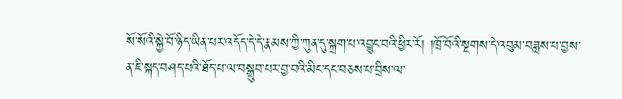སོ་སོའི་སྐྱེ་བོ་ཉིད་ཡིན་པར་འདོད་དེ་དེ་རྣམས་ཀྱི་ཀུན་དུ་སྐྲག་པ་འབྱུང་བའི་ཕྱིར་རོ། །ཁྲོ་བོའི་སྔགས་དེ་འབུམ་བཟླས་པ་བྱས་ན་ཇི་སྐད་བཤད་པའི་ཐོད་པ་ལ་བསྒྲུབ་པར་བྱ་བའི་མིང་དང་བཅས་པ་བྲིས་ལ་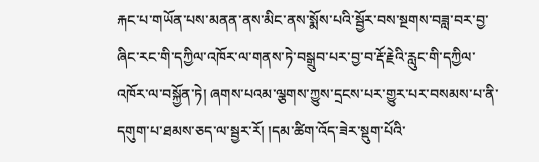རྐང་པ་གཡོན་པས་མནན་ནས་མིང་ནས་སྨོས་པའི་སྦྱོར་བས་སྔགས་བཟླ་བར་བྱ་ཞིང་རང་གི་དཀྱིལ་འཁོར་ལ་གནས་ཏེ་བསྒྲུབ་པར་བྱ་བ་རྡོ་རྗེའི་རླུང་གི་དཀྱིལ་འཁོར་ལ་བསྐྱོན་ཏེ། ཞགས་པའམ་ལྕགས་ཀྱུས་དྲངས་པར་གྱུར་པར་བསམས་པ་ནི་དགུག་པ་ཐམས་ཅད་ལ་སྦྱར་རོ། །དམ་ཚིག་འོད་ཟེར་སྡུག་པོའི་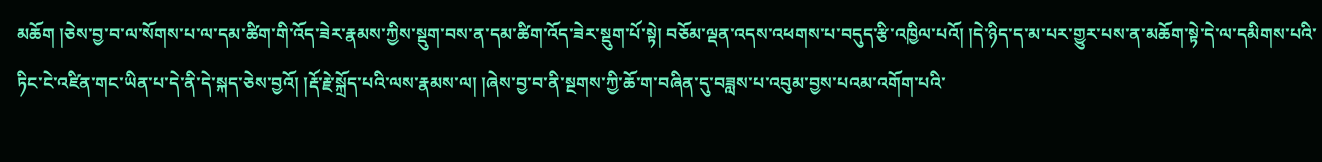མཆོག །ཅེས་བྱ་བ་ལ་སོགས་པ་ལ་དམ་ཚིག་གི་འོད་ཟེར་རྣམས་ཀྱིས་སྡུག་བས་ན་དམ་ཚིག་འོད་ཟེར་སྡུག་པོ་སྟེ། བཅོམ་ལྡན་འདས་འཕགས་པ་བདུད་རྩི་འཁྱིལ་པའོ། །དེ་ཉིད་ད་མ་པར་གྱུར་པས་ན་མཆོག་སྟེ་དེ་ལ་དམིགས་པའི་ཏིང་ངེ་འཛིན་གང་ཡིན་པ་དེ་ནི་དེ་སྐད་ཅེས་བྱའོ། །རྡོ་རྗེ་སྐྲོད་པའི་ལས་རྣམས་ལ། །ཞེས་བྱ་བ་ནི་སྔགས་ཀྱི་ཆོ་ག་བཞིན་དུ་བཟླས་པ་འབུམ་བྱས་པའམ་འགོག་པའི་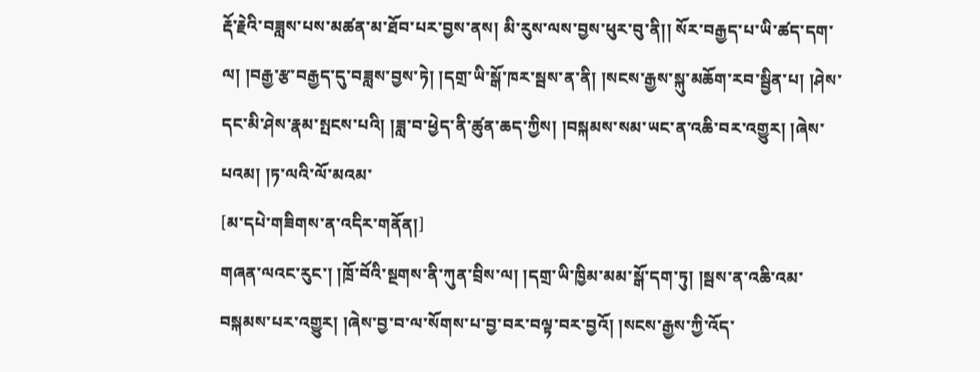རྡོ་རྗེའི་བཟླས་པས་མཚན་མ་ཐོབ་པར་བྱས་ནས། མི་རུས་ལས་བྱས་ཕུར་བུ་ནི།། སོར་བརྒྱད་པ་ཡི་ཚད་དག་ལ། །བརྒྱ་རྩ་བརྒྱད་དུ་བཟླས་བྱས་ཏེ། །དགྲ་ཡི་སྒོ་ཁར་སྦས་ན་ནི། །སངས་རྒྱས་སྐུ་མཆོག་རབ་སྦྱིན་པ། །ཤེས་དང་མི་ཤེས་རྣམ་སྤངས་པའི། །ཟླ་བ་ཕྱེད་ནི་ཚུན་ཆད་ཀྱིས། །བསྐམས་སམ་ཡང་ན་འཆི་བར་འགྱུར། །ཞེས་པའམ། །ཏ་ལའི་ལོ་མའམ་
[མ་དཔེ་གཟིགས་ན་འདིར་གནོན།]
གཞན་ལའང་རུང་། །ཁྲོ་བོའི་སྔགས་ནི་ཀུན་བྲིས་ལ། །དགྲ་ཡི་ཁྱིམ་མམ་སྒོ་དག་ཏུ། །སྦས་ན་འཆི་འམ་བསྐམས་པར་འགྱུར། །ཞེས་བྱ་བ་ལ་སོགས་པ་བྱ་བར་བལྟ་བར་བྱའོ། །སངས་རྒྱས་ཀྱི་འོད་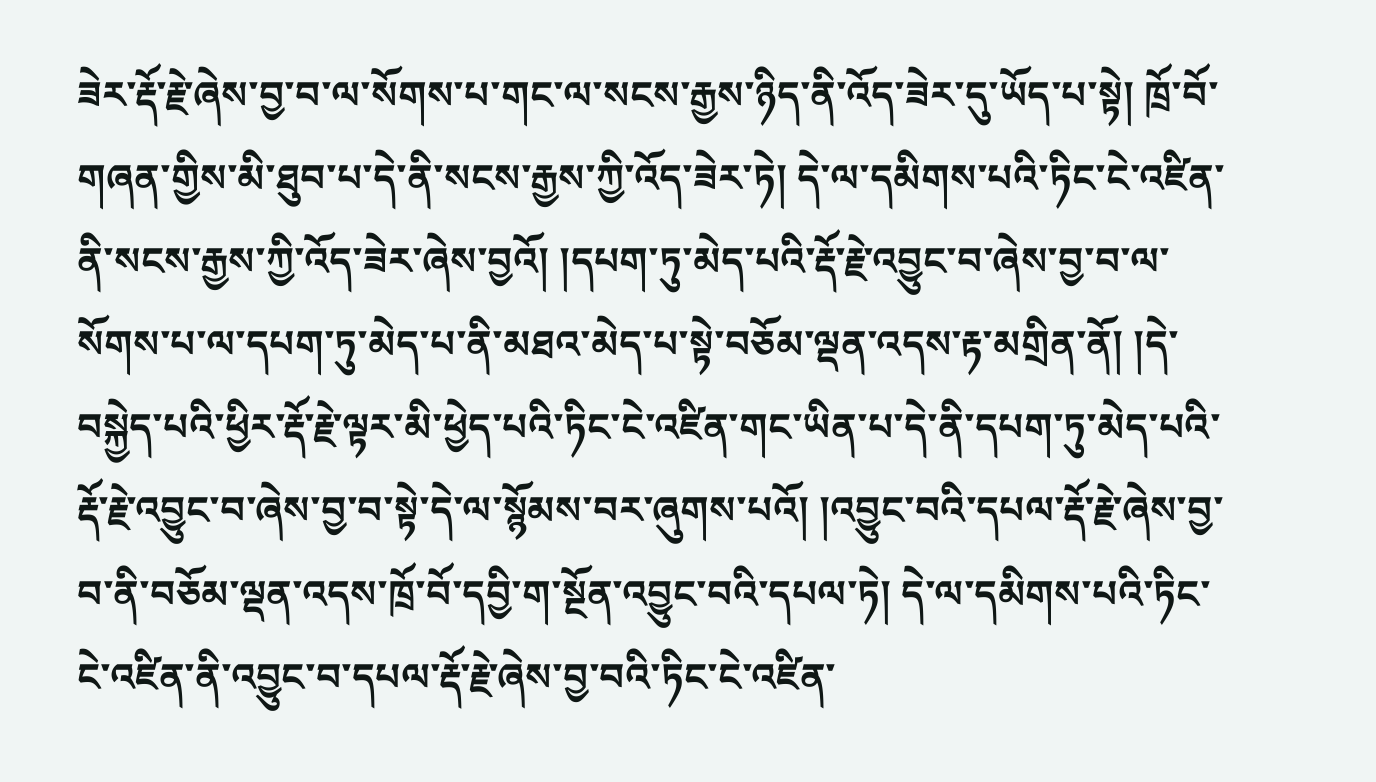ཟེར་རྡོ་རྗེ་ཞེས་བྱ་བ་ལ་སོགས་པ་གང་ལ་སངས་རྒྱས་ཉིད་ནི་འོད་ཟེར་དུ་ཡོད་པ་སྟེ། ཁྲོ་བོ་གཞན་གྱིས་མི་ཐུབ་པ་དེ་ནི་སངས་རྒྱས་ཀྱི་འོད་ཟེར་ཏེ། དེ་ལ་དམིགས་པའི་ཏིང་ངེ་འཛིན་ནི་སངས་རྒྱས་ཀྱི་འོད་ཟེར་ཞེས་བྱའོ། །དཔག་ཏུ་མེད་པའི་རྡོ་རྗེ་འབྱུང་བ་ཞེས་བྱ་བ་ལ་སོགས་པ་ལ་དཔག་ཏུ་མེད་པ་ནི་མཐའ་མེད་པ་སྟེ་བཅོམ་ལྡན་འདས་རྟ་མགྲིན་ནོ། །དེ་བསྐྱེད་པའི་ཕྱིར་རྡོ་རྗེ་ལྟར་མི་ཕྱེད་པའི་ཏིང་ངེ་འཛིན་གང་ཡིན་པ་དེ་ནི་དཔག་ཏུ་མེད་པའི་རྡོ་རྗེ་འབྱུང་བ་ཞེས་བྱ་བ་སྟེ་དེ་ལ་སྙོམས་བར་ཞུགས་པའོ། །འབྱུང་བའི་དཔལ་རྡོ་རྗེ་ཞེས་བྱ་བ་ནི་བཅོམ་ལྡན་འདས་ཁྲོ་བོ་དབྱི་ག་སྔོན་འབྱུང་བའི་དཔལ་ཏེ། དེ་ལ་དམིགས་པའི་ཏིང་ངེ་འཛིན་ནི་འབྱུང་བ་དཔལ་རྡོ་རྗེ་ཞེས་བྱ་བའི་ཏིང་ངེ་འཛིན་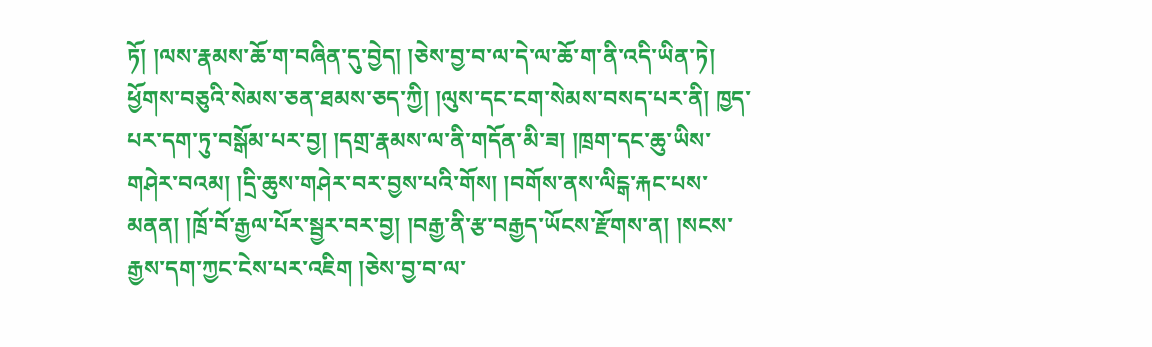ཏོ། །ལས་རྣམས་ཆོ་ག་བཞིན་དུ་བྱེད། །ཅེས་བྱ་བ་ལ་དེ་ལ་ཆོ་ག་ནི་འདི་ཡིན་ཏེ། ཕྱོགས་བཅུའི་སེམས་ཅན་ཐམས་ཅད་ཀྱི། །ལུས་དང་ངག་སེམས་བསད་པར་ནི། ཁྱད་པར་དག་ཏུ་བསྒོམ་པར་བྱ། །དགྲ་རྣམས་ལ་ནི་གདོན་མི་ཟ། །ཁྲག་དང་ཆུ་ཡིས་གཤེར་བའམ། །དྲི་ཆུས་གཤེར་བར་བྱས་པའི་གོས། །བགོས་ནས་ལིངྒ་རྐང་པས་མནན། །ཁྲོ་བོ་རྒྱལ་པོར་སྦྱར་བར་བྱ། །བརྒྱ་ནི་རྩ་བརྒྱད་ཡོངས་རྫོགས་ན། །སངས་རྒྱས་དག་ཀྱང་ངེས་པར་འཇིག །ཅེས་བྱ་བ་ལ་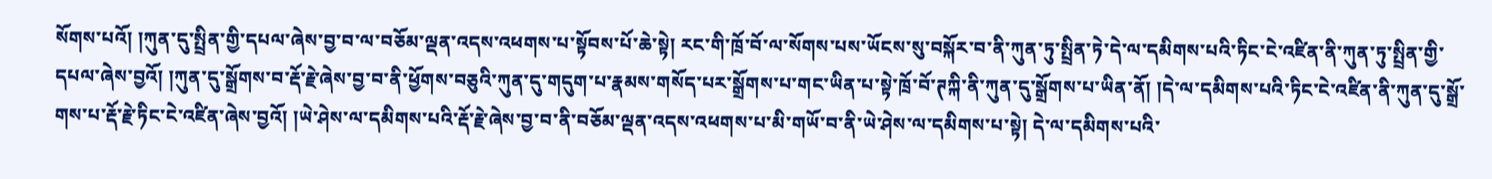སོགས་པའོ། །ཀུན་དུ་སྤྲིན་གྱི་དཔལ་ཞེས་བྱ་བ་ལ་བཅོམ་ལྡན་འདས་འཕགས་པ་སྟོབས་པོ་ཆེ་སྟེ། རང་གི་ཁྲོ་བོ་ལ་སོགས་པས་ཡོངས་སུ་བསྐོར་བ་ནི་ཀུན་ཏུ་སྤྲིན་ཏེ་དེ་ལ་དམིགས་པའི་ཏིང་ངེ་འཛིན་ནི་ཀུན་ཏུ་སྤྲིན་གྱི་དཔལ་ཞེས་བྱའོ། །ཀུན་དུ་སྒྲོགས་བ་རྡོ་རྗེ་ཞེས་བྱ་བ་ནི་ཕྱོགས་བཅུའི་ཀུན་དུ་གདུག་པ་རྣམས་གསོད་པར་སྒྲོགས་པ་གང་ཡིན་པ་སྟེ་ཁྲོ་བོ་ཊཀྐི་ནི་ཀུན་དུ་སྒྲོགས་པ་ཡིན་ནོ། །དེ་ལ་དམིགས་པའི་ཏིང་ངེ་འཛིན་ནི་ཀུན་དུ་སྒྲོ་གས་པ་རྡོ་རྗེ་ཏིང་ངེ་འཛིན་ཞེས་བྱའོ། །ཡེ་ཤེས་ལ་དམིགས་པའི་རྡོ་རྗེ་ཞེས་བྱ་བ་ནི་བཅོམ་ལྡན་འདས་འཕགས་པ་མི་གཡོ་བ་ནི་ཡེ་ཤེས་ལ་དམིགས་པ་སྟེ། དེ་ལ་དམིགས་པའི་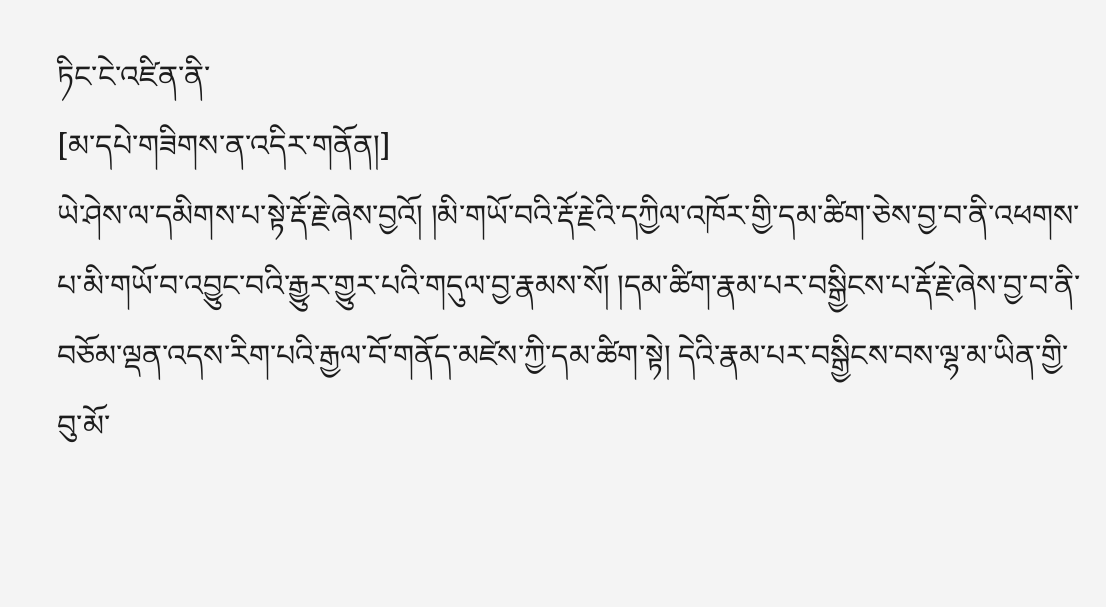ཏིང་ངེ་འཛིན་ནི་
[མ་དཔེ་གཟིགས་ན་འདིར་གནོན།]
ཡེ་ཤེས་ལ་དམིགས་པ་སྟེ་རྡོ་རྗེ་ཞེས་བྱའོ། །མི་གཡོ་བའི་རྡོ་རྗེའི་དཀྱིལ་འཁོར་གྱི་དམ་ཚིག་ཅེས་བྱ་བ་ནི་འཕགས་པ་མི་གཡོ་བ་འབྱུང་བའི་རྒྱུར་གྱུར་པའི་གདུལ་བྱ་རྣམས་སོ། །དམ་ཚིག་རྣམ་པར་བསྒྱིངས་པ་རྡོ་རྗེ་ཞེས་བྱ་བ་ནི་བཅོམ་ལྡན་འདས་རིག་པའི་རྒྱལ་བོ་གནོད་མཛེས་ཀྱི་དམ་ཚིག་སྟེ། དེའི་རྣམ་པར་བསྒྱིངས་བས་ལྷ་མ་ཡིན་གྱི་བུ་མོ་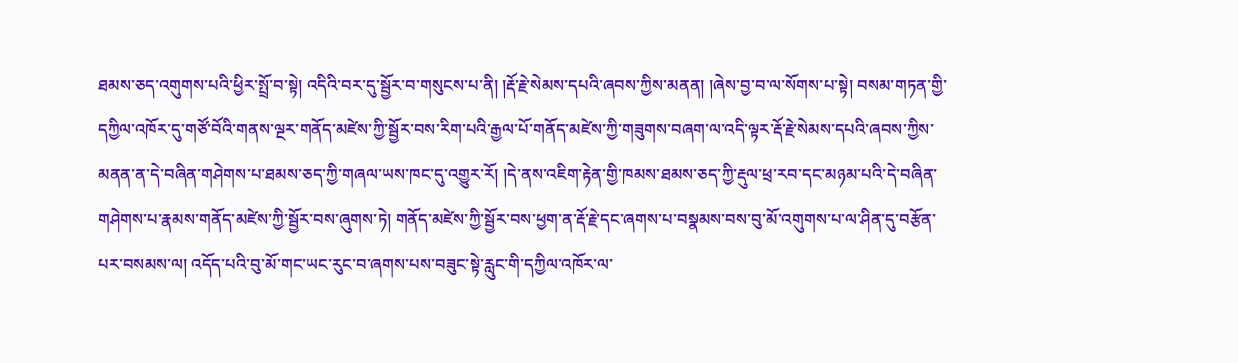ཐམས་ཅད་འགུགས་པའི་ཕྱིར་སྤྲོ་བ་སྟེ། འདིའི་བར་དུ་སྦྱོར་བ་གསུངས་པ་ནི། །རྡོ་རྗེ་སེམས་དཔའི་ཞབས་ཀྱིས་མནན། །ཞེས་བྱ་བ་ལ་སོགས་པ་སྟེ། བསམ་གཏན་གྱི་དཀྱིལ་འཁོར་དུ་གཙོ་བོའི་གནས་ལྔར་གནོད་མཛེས་ཀྱི་སྦྱོར་བས་རིག་པའི་རྒྱལ་པོ་གནོད་མཛེས་ཀྱི་གཟུགས་བཞག་ལ་འདི་ལྟར་རྡོ་རྗེ་སེམས་དཔའི་ཞབས་ཀྱིས་མནན་ན་དེ་བཞིན་གཤེགས་པ་ཐམས་ཅད་ཀྱི་གཞལ་ཡས་ཁང་དུ་འགྱུར་རོ། །དེ་ནས་འཇིག་རྟེན་གྱི་ཁམས་ཐམས་ཅད་ཀྱི་རྡུལ་ཕྲ་རབ་དང་མཉམ་པའི་དེ་བཞིན་གཤེགས་པ་རྣམས་གནོད་མཛེས་ཀྱི་སྦྱོར་བས་ཞུགས་ཏེ། གནོད་མཛེས་ཀྱི་སྦྱོར་བས་ཕྱག་ན་རྡོ་རྗེ་དང་ཞགས་པ་བསྣམས་བས་བུ་མོ་འགུགས་པ་ལ་ཤིན་དུ་བརྩོན་པར་བསམས་ལ། འདོད་པའི་བུ་མོ་གང་ཡང་རུང་བ་ཞགས་པས་བཟུང་སྟེ་རླུང་གི་དཀྱིལ་འཁོར་ལ་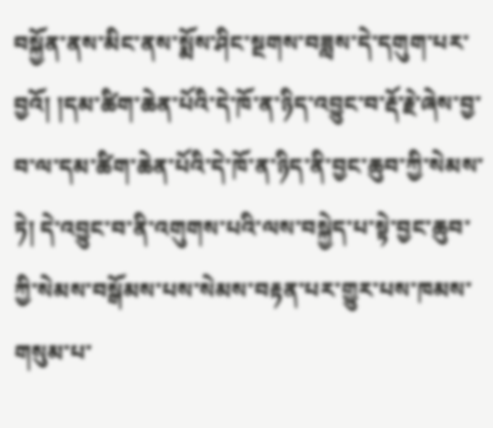བསྐྱོན་ནས་མིང་ནས་སྨོས་ཤིང་སྔགས་བཟླས་དེ་དགུག་པར་བྱའོ། །དམ་ཚིག་ཆེན་པོའི་དེ་ཁོ་ན་ཉིད་འབྱུང་བ་རྡོ་རྗེ་ཞེས་བྱ་བ་ལ་དམ་ཚིག་ཆེན་པོའི་དེ་ཁོ་ན་ཉིད་ནི་བྱང་ཆུབ་ཀྱི་སེམས་ཏེ། དེ་འབྱུང་བ་ནི་འགུགས་པའི་ལས་བསྐྱེད་པ་སྟེ་བྱང་ཆུབ་ཀྱི་སེམས་བསྒོམས་པས་སེམས་བརྟན་པར་གྱུར་པས་ཁམས་གསུམ་པ་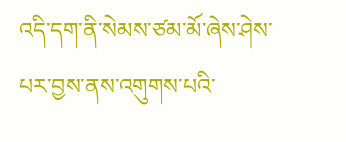འདི་དག་ནི་སེམས་ཙམ་མོ་ཞེས་ཤེས་པར་བྱས་ནས་འགུགས་པའི་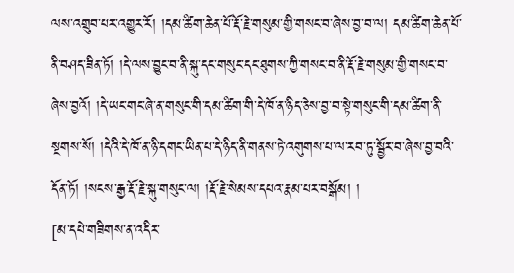ལས་འགྲུབ་པར་འགྱུར་རོ། །དམ་ཚིག་ཆེན་པོ་རྡོ་རྗེ་གསུམ་གྱི་གསང་བ་ཞེས་བྱ་བ་ལ། དམ་ཚིག་ཆེན་པོ་ནི་བཤད་ཟིན་ཏོ། །དེ་ལས་བྱུང་བ་ནི་སྐུ་དང་གསུང་དང་ཐུགས་ཀྱི་གསང་བ་ནི་རྡོ་རྗེ་གསུམ་གྱི་གསང་བ་ཞེས་བྱའོ། །དེ་ཡང་གང་ཞེ་ན་གསུང་གི་དམ་ཚིག་གི་དེ་ཁོ་ན་ཉིད་ཅེས་བྱ་བ་སྟེ་གསུང་གི་དམ་ཚིག་ནི་སྔགས་སོ། །དེའི་དེ་ཁོ་ན་ཉི་དགང་ཡིན་པ་དེ་ཉིད་ནི་གནས་ཏེ་འགུགས་པ་ལ་རབ་ཏུ་སྦྱོར་བ་ཞེས་བྱ་བའི་དོན་ཏོ། །སངས་རྒྱ་རྡོ་རྗེ་སྐུ་གསུང་ལ། །རྡོ་རྗེ་སེམས་དཔའ་རྣམ་པར་བསྒོམ། །
[མ་དཔེ་གཟིགས་ན་འདིར་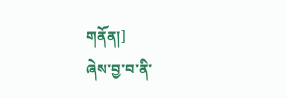གནོན།]
ཞེས་བྱ་བ་ནི་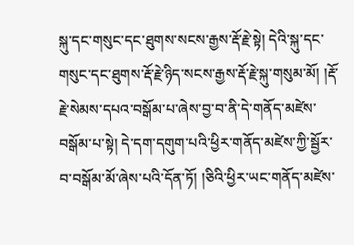སྐུ་དང་གསུང་དང་ཐུགས་སངས་རྒྱས་རྡོ་རྗེ་སྟེ། དེའི་སྐུ་དང་གསུང་དང་ཐུགས་རྡོ་རྗེ་ཉིད་སངས་རྒྱས་རྡོ་རྗེ་སྐུ་གསུམ་མོ། །རྡོ་རྗེ་སེམས་དཔའ་བསྒོམ་པ་ཞེས་བྱ་བ་ནི་དེ་གནོད་མཛེས་བསྒོམ་པ་སྟེ། དེ་དག་དགུག་པའི་ཕྱིར་གནོད་མཛེས་ཀྱི་སྦྱོར་བ་བསྒོམ་མོ་ཞེས་པའི་དོན་ཏོ། །ཅིའི་ཕྱིར་ཡང་གནོད་མཛེས་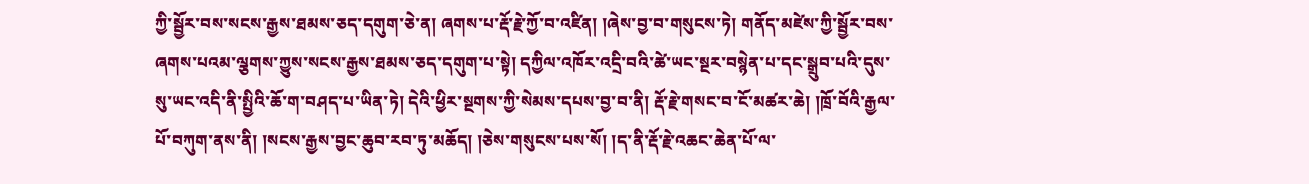ཀྱི་སྦྱོར་བས་སངས་རྒྱས་ཐམས་ཅད་དགུག་ཅེ་ན། ཞགས་པ་རྡོ་རྗེ་ཀྱོ་བ་འཛིན། །ཞེས་བྱ་བ་གསུངས་ཏེ། གནོད་མཛེས་ཀྱི་སྦྱོར་བས་ཞགས་པའམ་ལྕགས་ཀྱུས་སངས་རྒྱས་ཐམས་ཅད་དགུག་པ་སྟེ། དཀྱིལ་འཁོར་འདྲི་བའི་ཚེ་ཡང་སྔར་བསྙེན་པ་དང་སྒྲུབ་པའི་དུས་སུ་ཡང་འདི་ནི་སྤྱིའི་ཆོ་ག་བཤད་པ་ཡིན་ཏེ། དེའི་ཕྱིར་སྔགས་ཀྱི་སེམས་དཔས་བྱ་བ་ནི། རྡོ་རྗེ་གསང་བ་ངོ་མཚར་ཆེ། །ཁྲོ་བོའི་རྒྱལ་པོ་བཀུག་ནས་ནི། །སངས་རྒྱས་བྱང་ཆུབ་རབ་ཏུ་མཆོད། །ཅེས་གསུངས་པས་སོ། །ད་ནི་རྡོ་རྗེ་འཆང་ཆེན་པོ་ལ་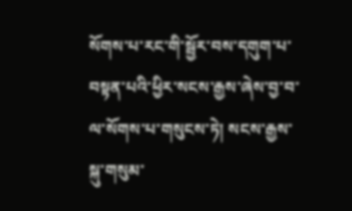སོགས་པ་རང་གི་སྦྱོར་བས་དགུག་པ་བསྟན་པའི་ཕྱིར་སངས་རྒྱས་ཞེས་བྱ་བ་ལ་སོགས་པ་གསུངས་ཏེ། སངས་རྒྱས་སྐུ་གསུམ་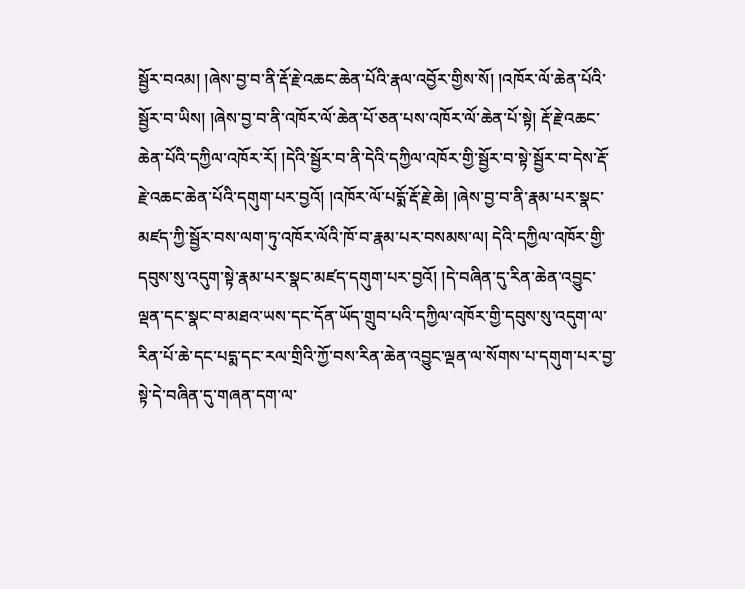སྦྱོར་བའམ། །ཞེས་བྱ་བ་ནི་རྡོ་རྗེ་འཆང་ཆེན་པོའི་རྣལ་འབྱོར་གྱིས་སོ། །འཁོར་ལོ་ཆེན་པོའི་སྦྱོར་བ་ཡིས། །ཞེས་བྱ་བ་ནི་འཁོར་ལོ་ཆེན་པོ་ཅན་པས་འཁོར་ལོ་ཆེན་པོ་སྟེ། རྡོ་རྗེ་འཆང་ཆེན་པོའི་དཀྱིལ་འཁོར་རོ། །དེའི་སྦྱོར་བ་ནི་དེའི་དཀྱིལ་འཁོར་གྱི་སྦྱོར་བ་སྟེ་སྦྱོར་བ་དེས་རྡོ་རྗེ་འཆང་ཆེན་པོའི་དགུག་པར་བྱའོ། །འཁོར་ལོ་པདྨོ་རྡོ་རྗེ་ཆེ། །ཞེས་བྱ་བ་ནི་རྣམ་པར་སྣང་མཛད་ཀྱི་སྦྱོར་བས་ལག་ཏུ་འཁོར་ལོའི་ཁོ་བ་རྣམ་པར་བསམས་ལ། དེའི་དཀྱིལ་འཁོར་གྱི་དབུས་སུ་འདུག་སྟེ་རྣམ་པར་སྣང་མཛད་དགུག་པར་བྱའོ། །དེ་བཞིན་དུ་རིན་ཆེན་འབྱུང་ལྡན་དང་སྣང་བ་མཐའ་ཡས་དང་དོན་ཡོད་གྲུབ་པའི་དཀྱིལ་འཁོར་གྱི་དབུས་སུ་འདུག་ལ་རིན་པོ་ཆེ་དང་པདྨ་དང་རལ་གྲིའི་ཀྱོ་བས་རིན་ཆེན་འབྱུང་ལྡན་ལ་སོགས་པ་དགུག་པར་བྱ་སྟེ་དེ་བཞིན་དུ་གཞན་དག་ལ་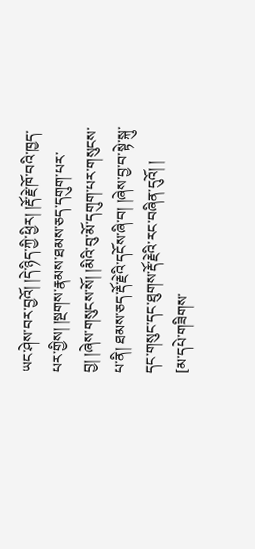ཡང་ཤེས་བར་བྱའོ། །དེ་ཉིད་ཀྱི་ཕྱིར། །རྡོ་རྗེ་ཁོ་བའི་ཁྱད་པར་གྱིས། །སྔགས་རྣམས་ཐམས་ཅད་དགུག་པར་བྱ། །ཞེས་གསུངས་སོ། །མིའི་བུ་མོ་དགུག་པར་གསུངས་པ་ནི། ཐམས་ཅད་རྡོ་རྗེའི་དངོས་ཞི་བ། །ཞེས་བྱ་བ་སྟེ་སྐུ་དང་གསུང་དང་ཐུགས་རྡོ་རྗེའི་རང་བཞིན་དུའོ། །
[མ་དཔེ་གཟིགས་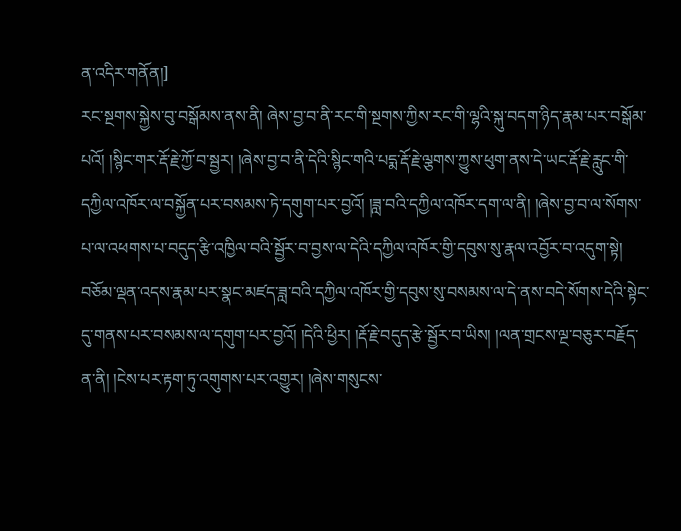ན་འདིར་གནོན།]
རང་སྔགས་སྐྱེས་བུ་བསྒོམས་ནས་ནི། ཞེས་བྱ་བ་ནི་རང་གི་སྔགས་ཀྱིས་རང་གི་ལྷའི་སྐུ་བདག་ཉིད་རྣམ་པར་བསྒོམ་པའོ། །སྙིང་གར་རྡོ་རྗེ་ཀྱོ་བ་སྦྱར། །ཞེས་བྱ་བ་ནི་དེའི་སྙིང་གའི་པདྨ་རྡོ་རྗེ་ལྕགས་ཀྱུས་ཕུག་ནས་དེ་ཡང་རྡོ་རྗེ་རླུང་གི་དཀྱིལ་འཁོར་ལ་བསྐྱོན་པར་བསམས་ཏེ་དགུག་པར་བྱའོ། །ཟླ་བའི་དཀྱིལ་འཁོར་དག་ལ་ནི། །ཞེས་བྱ་བ་ལ་སོགས་པ་ལ་འཕགས་པ་བདུད་རྩི་འཁྱིལ་བའི་སྦྱོར་བ་བྱས་ལ་དེའི་དཀྱིལ་འཁོར་གྱི་དབུས་སུ་རྣལ་འབྱོར་བ་འདུག་སྟེ། བཅོམ་ལྡན་འདས་རྣམ་པར་སྣང་མཛད་ཟླ་བའི་དཀྱིལ་འཁོར་གྱི་དབུས་སུ་བསམས་ལ་དེ་ནས་བདེ་སོགས་དེའི་སྟེང་དུ་གནས་པར་བསམས་ལ་དགུག་པར་བྱའོ། །དེའི་ཕྱིར། །རྡོ་རྗེ་བདུད་རྩེ་སྦྱོར་བ་ཡིས། །ལན་གྲངས་ལྔ་བཅུར་བརྗོད་ན་ནི། །ངེས་པར་རྟག་ཏུ་འགུགས་པར་འགྱུར། །ཞེས་གསུངས་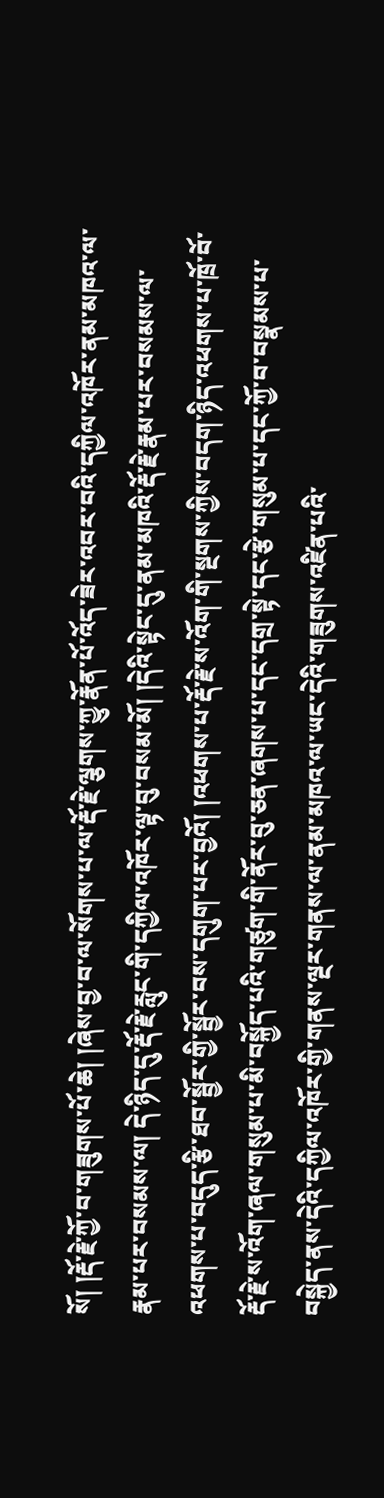སོ། །རྡོ་རྗེ་ཀྱོ་བ་གཟུགས་པོ་ཆེ། །ཞེས་བྱ་བ་ལ་སོགས་པ་ལ་རྡོ་རྗེ་ལྕགས་ཀྱུ་རྣོན་པོ་འོད་ཟེར་འབར་བའི་དཀྱིལ་འཁོར་ནམ་མཁའ་ལ་རྣམ་པར་བསམས་ལ། དེ་ཉིད་དུ་རྡོ་རྗེ་རླུང་གི་དཀྱིལ་འཁོར་ལྟ་བུ་བསམ་མོ། །དེའི་སྟེང་དུ་ནམ་མཁའི་རྡོ་རྗེ་རྣམ་པར་བསམས་ལ་འཕགས་པ་བདུད་རྩི་ཐབ་སྦྱོར་གྱི་སྦྱོར་བས་དགུག་པར་བྱའོ། །འཕགས་པ་རྡོ་རྗེ་ས་འོག་གི་སྔགས་ཀྱིས་བདག་ཉིད་འཕགས་པ་ཁྲོ་བོ་རྡོ་རྗེ་ས་འོག་ཞལ་གསུམ་པ་མི་བསྐྱོད་པའི་གཙུག་གི་ནོར་བུ་ཅན་ཞགས་པ་དང་དགྲ་སྟེ་དང་རྩེ་གསུམ་པ་དང་ཀྱོ་བ་བསྣམས་པ་བསྐྱེད་ནས་དེའི་དཀྱིལ་འཁོར་གྱི་གནས་ལྔར་གནས་ལ་ནམ་མཁའ་ལ་ཡང་དེའི་གཟུགས་འཛིན་པའི་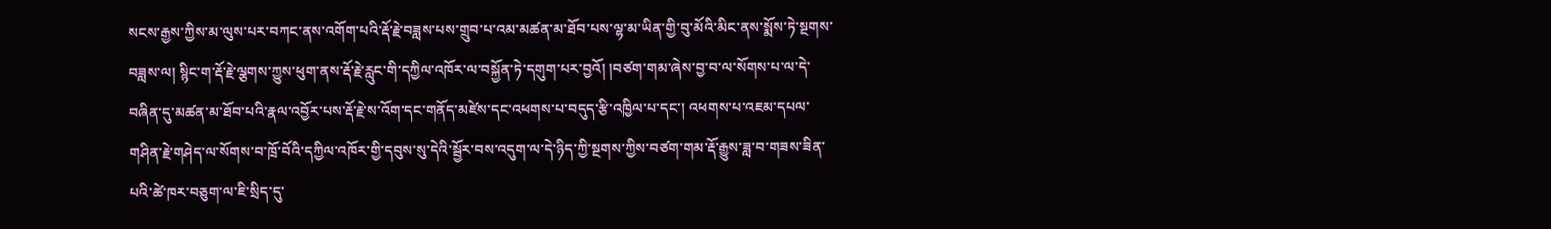སངས་རྒྱས་ཀྱིས་མ་ལུས་པར་བཀང་ནས་འགོག་པའི་རྡོ་རྗེ་བཟླས་པས་གྲུབ་པ་འམ་མཚན་མ་ཐོབ་པས་ལྷ་མ་ཡིན་གྱི་བུ་མོའི་མིང་ནས་སྨོས་ཏེ་སྔགས་བཟླས་ལ། སྙིང་ག་རྡོ་རྗེ་ལྕགས་ཀྱུས་ཕུག་ནས་རྡོ་རྗེ་རླུང་གི་དཀྱིལ་འཁོར་ལ་བསྐྱོན་ཏེ་དགུག་པར་བྱའོ། །བཙག་གམ་ཞེས་བྱ་བ་ལ་སོགས་པ་ལ་དེ་བཞིན་དུ་མཚན་མ་ཐོབ་པའི་རྣལ་འབྱོར་པས་རྡོ་རྗེ་ས་འོག་དང་གནོད་མཛེས་དང་འཕགས་པ་བདུད་རྩི་འཁྱིལ་པ་དང་། འཕགས་པ་འཇམ་དཔལ་གཤིན་རྗེ་གཤེད་ལ་སོགས་བ་ཁྲོ་བོའི་དཀྱིལ་འཁོར་གྱི་དབུས་སུ་དེའི་སྦྱོར་བས་འདུག་ལ་དེ་ཉིད་ཀྱི་སྔགས་ཀྱིས་བཙག་གམ་རྡོ་རྒྱུས་ཟླ་བ་གཟས་ཟིན་པའི་ཚེ་ཁར་བཅུག་ལ་ཇི་སྲིད་དུ་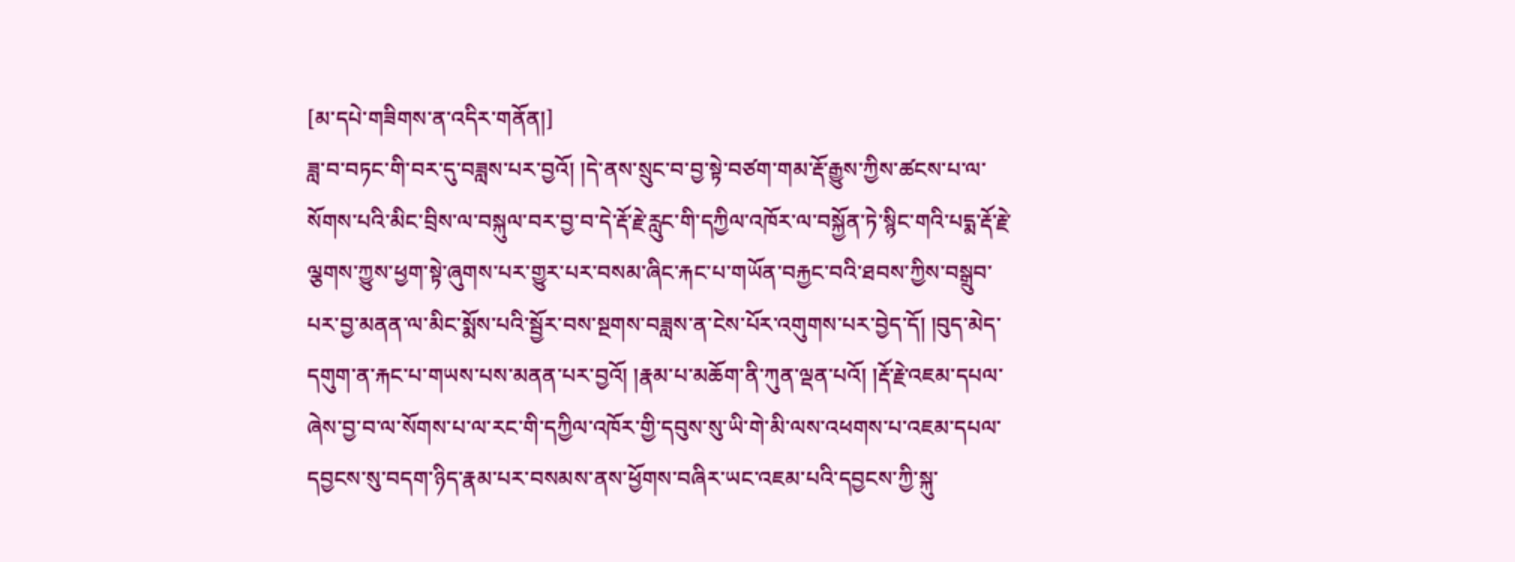[མ་དཔེ་གཟིགས་ན་འདིར་གནོན།]
ཟླ་བ་བཏང་གི་བར་དུ་བཟླས་པར་བྱའོ། །དེ་ནས་སྲུང་བ་བྱ་སྟེ་བཙག་གམ་རྡོ་རྒྱུས་ཀྱིས་ཚངས་པ་ལ་སོགས་པའི་མིང་བྲིས་ལ་བསྐུལ་བར་བྱ་བ་དེ་རྡོ་རྗེ་རླུང་གི་དཀྱིལ་འཁོར་ལ་བསྐྱོན་ཏེ་སྙིང་གའི་པདྨ་རྡོ་རྗེ་ལྕགས་ཀྱུས་ཕྱག་སྟེ་ཞུགས་པར་གྱུར་པར་བསམ་ཞིང་རྐང་པ་གཡོན་བརྐྱང་བའི་ཐབས་ཀྱིས་བསྒྲུབ་པར་བྱ་མནན་ལ་མིང་སྨོས་པའི་སྦྱོར་བས་སྔགས་བཟླས་ན་ངེས་པོར་འགུགས་པར་བྱེད་དོ། །བུད་མེད་དགུག་ན་རྐང་པ་གཡས་པས་མནན་པར་བྱའོ། །རྣམ་པ་མཆོག་ནི་ཀུན་ལྡན་པའོ། །རྡོ་རྗེ་འཇམ་དཔལ་ཞེས་བྱ་བ་ལ་སོགས་པ་ལ་རང་གི་དཀྱིལ་འཁོར་གྱི་དབུས་སུ་ཡི་གེ་མི་ལས་འཕགས་པ་འཇམ་དཔལ་དབྱངས་སུ་བདག་ཉིད་རྣམ་པར་བསམས་ནས་ཕྱོགས་བཞིར་ཡང་འཇམ་པའི་དབྱངས་ཀྱི་སྐུ་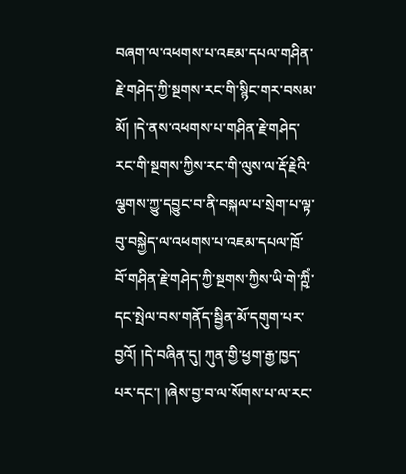བཞག་ལ་འཕགས་པ་འཇམ་དཔལ་གཤིན་རྗེ་གཤེད་ཀྱི་སྔགས་རང་གི་སྙིང་གར་བསམ་མོ། །དེ་ནས་འཕགས་པ་གཤིན་རྗེ་གཤེད་རང་གི་སྔགས་ཀྱིས་རང་གི་ལུས་ལ་རྡོ་རྗེའི་ལྕགས་ཀྱུ་དབྱུང་བ་ནི་བསྐལ་པ་སྲེག་པ་ལྟ་བུ་བསྐྱེད་ལ་འཕགས་པ་འཇམ་དཔལ་ཁྲོ་བོ་གཤིན་རྗེ་གཤེད་ཀྱི་སྔགས་ཀྱིས་ཡི་གེ་ཀྵིཾ་དང་སྤེལ་བས་གནོད་སྦྱིན་མོ་དགུག་པར་བྱའོ། །དེ་བཞིན་དུ། ཀུན་གྱི་ཕྱག་རྒྱ་ཁྱད་པར་དང་། །ཞེས་བྱ་བ་ལ་སོགས་པ་ལ་རང་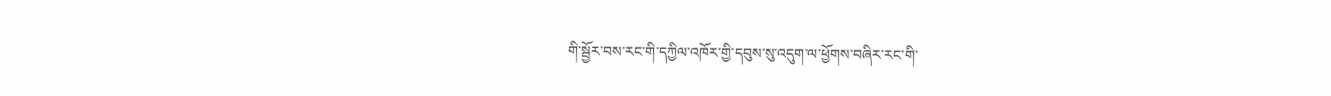གི་སྦྱོར་བས་རང་གི་དཀྱིལ་འཁོར་གྱི་དབུས་སུ་འདུག་ལ་ཕྱོགས་བཞིར་རང་གི་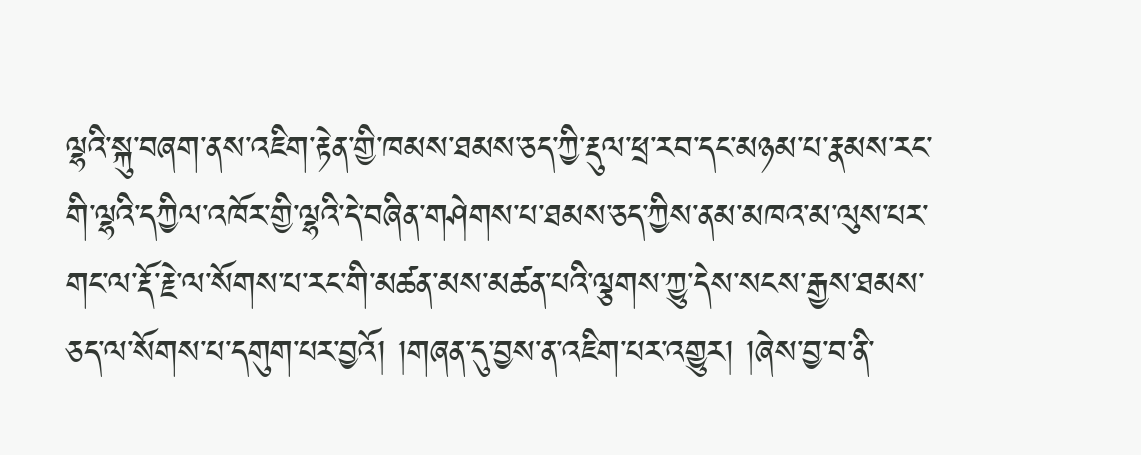ལྷའི་སྐུ་བཞག་ནས་འཇིག་རྟེན་གྱི་ཁམས་ཐམས་ཅད་ཀྱི་རྡུལ་ཕྲ་རབ་དང་མཉམ་པ་རྣམས་རང་གི་ལྷའི་དཀྱིལ་འཁོར་གྱི་ལྷའི་དེ་བཞིན་གཤེགས་པ་ཐམས་ཅད་ཀྱིས་ནམ་མཁའ་མ་ལུས་པར་གང་ལ་རྡོ་རྗེ་ལ་སོགས་པ་རང་གི་མཚན་མས་མཚན་པའི་ལྕགས་ཀྱུ་དེས་སངས་རྒྱས་ཐམས་ཅད་ལ་སོགས་པ་དགུག་པར་བྱའོ། །གཞན་དུ་བྱས་ན་འཇིག་པར་འགྱུར། །ཞེས་བྱ་བ་ནི་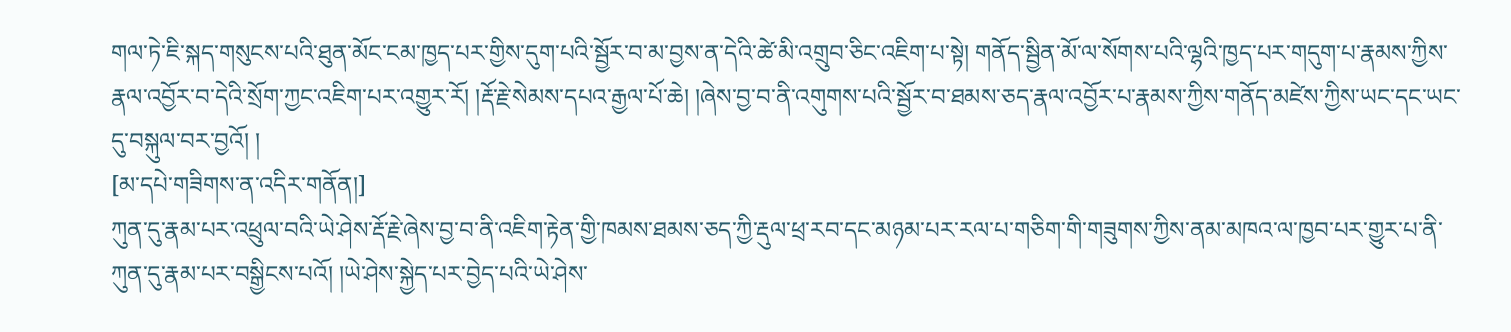གལ་ཏེ་ཇི་སྐད་གསུངས་པའི་ཐུན་མོང་ངམ་ཁྱད་པར་གྱིས་དུག་པའི་སྦྱོར་བ་མ་བྱས་ན་དེའི་ཚེ་མི་འགྲུབ་ཅིང་འཇིག་པ་སྟེ། གནོད་སྦྱིན་མོ་ལ་སོགས་པའི་ལྷའི་ཁྱད་པར་གདུག་པ་རྣམས་ཀྱིས་རྣལ་འབྱོར་བ་དེའི་སྲོག་ཀྱང་འཇིག་པར་འགྱུར་རོ། །རྡོ་རྗེ་སེམས་དཔའ་རྒྱལ་པོ་ཆེ། །ཞེས་བྱ་བ་ནི་འགུགས་པའི་སྦྱོར་བ་ཐམས་ཅད་རྣལ་འབྱོར་པ་རྣམས་ཀྱིས་གནོད་མཛེས་ཀྱིས་ཡང་དང་ཡང་དུ་བསྐུལ་བར་བྱའོ། །
[མ་དཔེ་གཟིགས་ན་འདིར་གནོན།]
ཀུན་དུ་རྣམ་པར་འཕྲུལ་བའི་ཡེ་ཤེས་རྡོ་རྗེ་ཞེས་བྱ་བ་ནི་འཇིག་རྟེན་གྱི་ཁམས་ཐམས་ཅད་ཀྱི་རྡུལ་ཕྲ་རབ་དང་མཉམ་པར་རལ་པ་གཅིག་གི་གཟུགས་ཀྱིས་ནམ་མཁའ་ལ་ཁྱབ་པར་གྱུར་པ་ནི་ཀུན་དུ་རྣམ་པར་བསྒྱིངས་པའོ། །ཡེ་ཤེས་སྐྱེད་པར་བྱེད་པའི་ཡེ་ཤེས་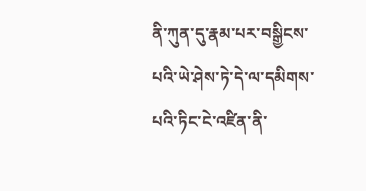ནི་ཀུན་དུ་རྣམ་པར་བསྒྱིངས་པའི་ཡེ་ཤེས་ཏེ་དེ་ལ་དམིགས་པའི་ཏིང་ངེ་འཛིན་ནི་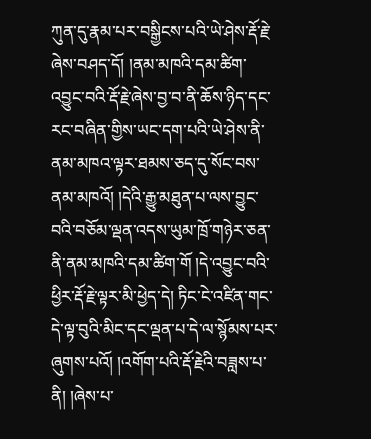ཀུན་དུ་རྣམ་པར་བསྒྱིངས་པའི་ཡེ་ཤེས་རྡོ་རྗེ་ཞེས་བཤད་དོ། །ནམ་མཁའི་དམ་ཚིག་འབྱུང་བའི་རྡོ་རྗེ་ཞེས་བྱ་བ་ནི་ཆོས་ཉིད་དང་རང་བཞིན་གྱིས་ཡང་དག་པའི་ཡེ་ཤེས་ནི་ནམ་མཁའ་ལྟར་ཐམས་ཅད་དུ་སོང་བས་ནམ་མཁའོ། །དེའི་རྒྱུ་མཐུན་པ་ལས་བྱུང་བའི་བཅོམ་ལྡན་འདས་ཡུམ་ཁྲོ་གཉེར་ཅན་ནི་ནམ་མཁའི་དམ་ཚིག་གོ །དེ་འབྱུང་བའི་ཕྱིར་རྡོ་རྗེ་ལྟར་མི་ཕྱེད་དེ། ཏིང་ངེ་འཛིན་གང་དེ་ལྟ་བུའི་མིང་དང་ལྡན་པ་དེ་ལ་སྙོམས་པར་ཞུགས་པའོ། །འགོག་པའི་རྡོ་རྗེའི་བཟླས་པ་ནི། །ཞེས་པ་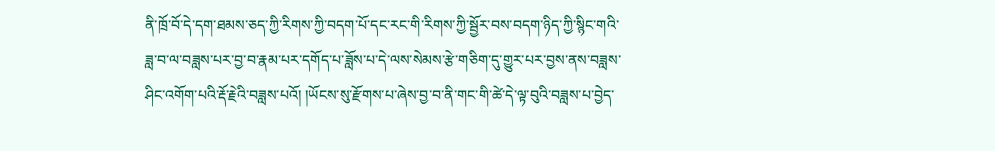ནི་ཁྲོ་བོ་དེ་དག་ཐམས་ཅད་ཀྱི་རིགས་ཀྱི་བདག་པོ་དང་རང་གི་རིགས་ཀྱི་སྦྱོར་བས་བདག་ཉིད་ཀྱི་སྙིང་གའི་ཟླ་བ་ལ་བཟླས་པར་བྱ་བ་རྣམ་པར་དགོད་པ་ཟློས་པ་དེ་ལས་སེམས་རྩེ་གཅིག་དུ་གྱུར་པར་བྱས་ནས་བཟླས་ཤིང་འགོག་པའི་རྡོ་རྗེའི་བཟླས་པའོ། །ཡོངས་སུ་རྫོགས་པ་ཞེས་བྱ་བ་ནི་གང་གི་ཚེ་དེ་ལྟ་བུའི་བཟླས་པ་བྱེད་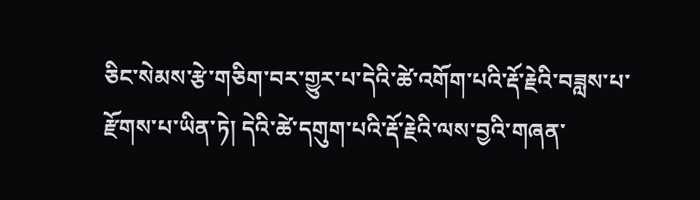ཅིང་སེམས་རྩེ་གཅིག་བར་གྱུར་པ་དེའི་ཚེ་འགོག་པའི་རྡོ་རྗེའི་བཟླས་པ་རྫོགས་པ་ཡིན་ཏེ། དེའི་ཚེ་དགུག་པའི་རྡོ་རྗེའི་ལས་བྱའི་གཞན་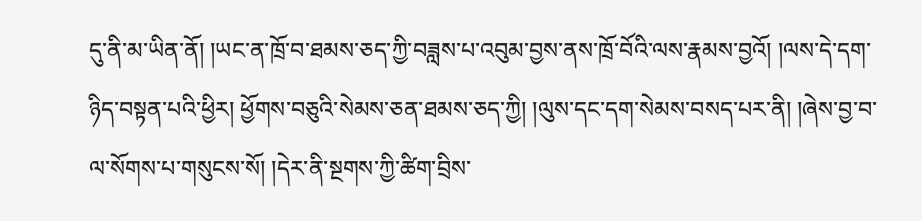དུ་ནི་མ་ཡིན་ནོ། །ཡང་ན་ཁྲོ་བ་ཐམས་ཅད་ཀྱི་བཟླས་པ་འབུམ་བྱས་ནས་ཁྲོ་བོའི་ལས་རྣམས་བྱའོ། །ལས་དེ་དག་ཉིད་བསྟན་པའི་ཕྱིར། ཕྱོགས་བཅུའི་སེམས་ཅན་ཐམས་ཅད་ཀྱི། །ལུས་དང་དག་སེམས་བསད་པར་ནི། །ཞེས་བྱ་བ་ལ་སོགས་པ་གསུངས་སོ། །དེར་ནི་སྔགས་ཀྱི་ཚིག་བྲིས་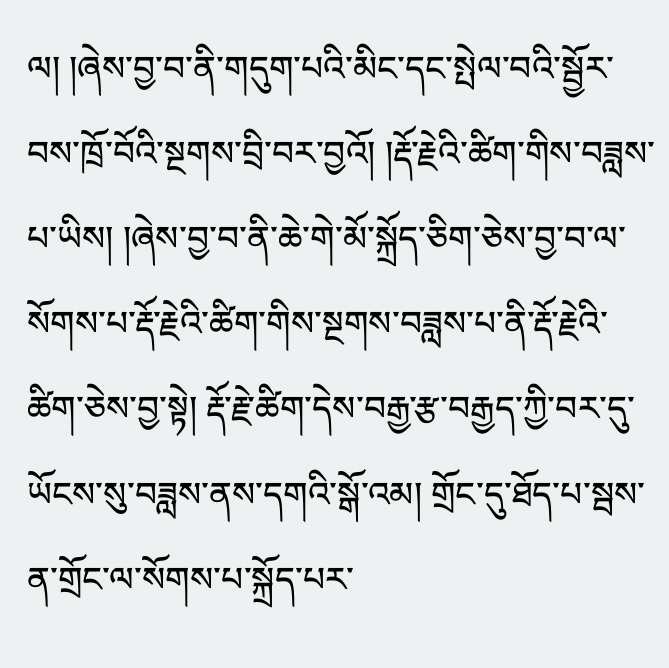ལ། །ཞེས་བྱ་བ་ནི་གདུག་པའི་མིང་དང་སྤེལ་བའི་སྦྱོར་བས་ཁྲོ་བོའི་སྔགས་བྲི་བར་བྱའོ། །རྡོ་རྗེའི་ཚིག་གིས་བཟླས་པ་ཡིས། །ཞེས་བྱ་བ་ནི་ཆེ་གེ་མོ་སྐྲོད་ཅིག་ཅེས་བྱ་བ་ལ་སོགས་པ་རྡོ་རྗེའི་ཚིག་གིས་སྔགས་བཟླས་པ་ནི་རྡོ་རྗེའི་ཚིག་ཅེས་བྱ་སྟེ། རྡོ་རྗེ་ཚིག་དེས་བརྒྱ་རྩ་བརྒྱད་ཀྱི་བར་དུ་ཡོངས་སུ་བཟླས་ནས་དགའི་སྒོ་འམ། གྲོང་དུ་ཐོད་པ་སྦས་ན་གྲོང་ལ་སོགས་པ་སྐྲོད་པར་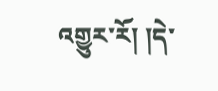འགྱུར་རོ། །དེ་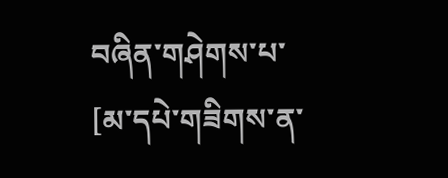བཞིན་གཤེགས་པ་
[མ་དཔེ་གཟིགས་ན་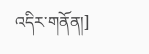འདིར་གནོན།]